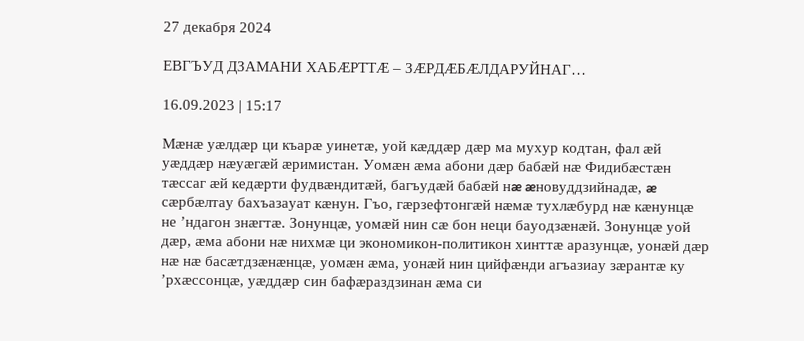27 декабря 2024

ЕВГЪУД ДЗАМАНИ ХАБÆРТТÆ – ЗÆРДÆБÆЛДАРУЙНАГ…

16.09.2023 | 15:17

Мæнæ уæлдæр ци къарæ уинетæ, уой кæддæр дæр ма мухур кодтан, фал æй уæддæр нæуæгæй æримистан. Уомæн æма абони дæр бабæй нæ Фидибæстæн тæссаг æй кедæрти фудвæндитæй, багъудæй бабæй нæ æновуддзийнадæ, æ сæрбæлтау бахъазауат кæнун. Гъо, гæрзефтонгæй нæмæ тухлæбурд нæ кæнунцæ не ’ндагон знæгтæ. Зонунцæ, уомæй нин сæ бон неци бауодзæнæй. Зонунцæ уой дæр, æма абони нæ нихмæ ци экономикон-политикон хинттæ аразунцæ, уонæй дæр нæ нæ басæтдзæнæнцæ, уомæн æма, уонæй нин цийфæнди агъазиау зæрантæ ку ’рхæссонцæ, уæддæр син бафæраздзинан æма си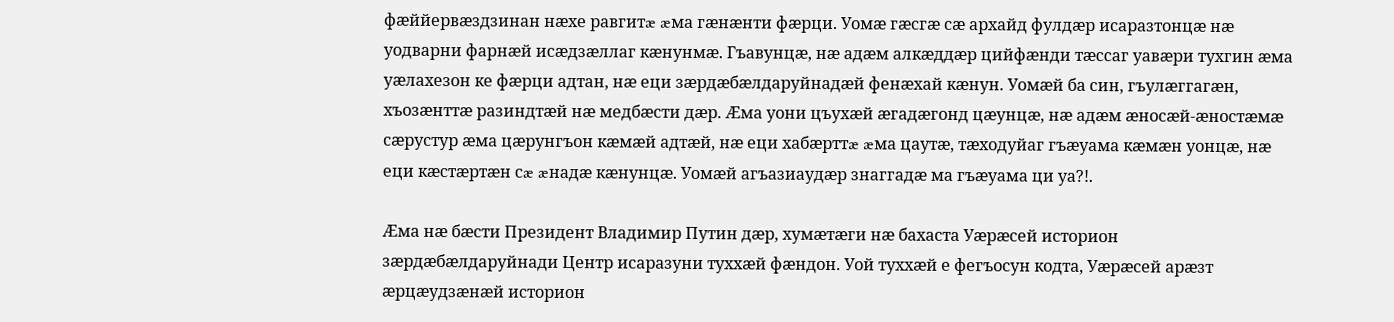фæййервæздзинан нæхе равгитæ æма гæнæнти фæрци. Уомæ гæсгæ сæ архайд фулдæр исаразтонцæ нæ уодварни фарнæй исæдзæллаг кæнунмæ. Гъавунцæ, нæ адæм алкæддæр цийфæнди тæссаг уавæри тухгин æма уæлахезон ке фæрци адтан, нæ еци зæрдæбæлдаруйнадæй фенæхай кæнун. Уомæй ба син, гъулæггагæн, хъозæнттæ разиндтæй нæ медбæсти дæр. Æма уони цъухæй æгадæгонд цæунцæ, нæ адæм æносæй-æностæмæ сæрустур æма цæрунгъон кæмæй адтæй, нæ еци хабæрттæ æма цаутæ, тæходуйаг гъæуама кæмæн уонцæ, нæ еци кæстæртæн сæ æнадæ кæнунцæ. Уомæй агъазиаудæр знаггадæ ма гъæуама ци уа?!.

Æма нæ бæсти Президент Владимир Путин дæр, хумæтæги нæ бахаста Уæрæсей историон зæрдæбæлдаруйнади Центр исаразуни туххæй фæндон. Уой туххæй е фегъосун кодта, Уæрæсей арæзт æрцæудзæнæй историон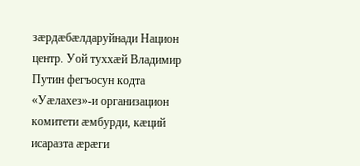зæрдæбæлдаруйнади Национ центр. Уой туххæй Владимир Путин фегъосун кодта «Уæлахез»-и организацион комитети æмбурди, кæций исаразта æрæги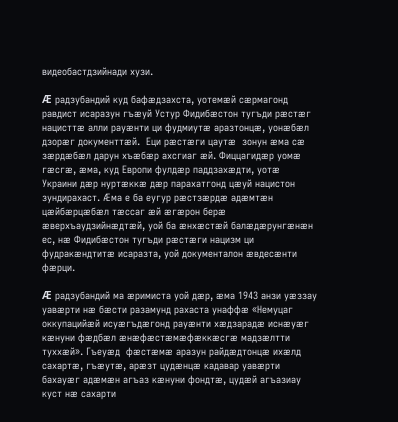видеобастдзийнади хузи.

Æ радзубандий куд бафæдзахста, уотемæй сæрмагонд равдист исаразун гъæуй Устур Фидибæстон тугъди рæстæг нацисттæ алли рауæнти ци фудмиутæ аразтонцæ, уонæбæл дзорæг документтæй.  Еци рæстæги цаутæ  зонун æма сæ зæрдæбæл дарун хъæбæр ахсгиаг æй. Фиццагидæр уомæ гæсгæ, æма, куд Европи фулдæр паддзахæдти, уотæ Украини дæр нуртæккæ дæр парахатгонд цæуй нацистон зундирахаст. Æма е ба еугур рæстзæрдæ адæмтæн цæйбæрцæбæл тæссаг æй æгæрон берæ æверхъаудзийнæдтæй, уой ба æнхæстæй балæдæрунгæнæн ес, нæ Фидибæстон тугъди рæстæги нацизм ци фудракæндтитæ исаразта, уой документалон æвдесæнти фæрци.

Æ радзубандий ма æримиста уой дæр, æма 1943 анзи уæззау уавæрти нæ бæсти разамунд рахаста унаффæ «Немуцаг оккупацийæй исуæгъдæгонд рауæнти хæдзарадæ иснæуæг кæнуни фæдбæл æнæфæстæмæфæккæсгæ мадзæлтти туххæй». Гъеуæд  фæстæмæ аразун райдæдтонцæ ихæлд сахартæ, гъæутæ, арæзт цудæнцæ кадавар уавæрти бахауæг адæмæн агъаз кæнуни фондтæ, цудæй агъазиау куст нæ сахарти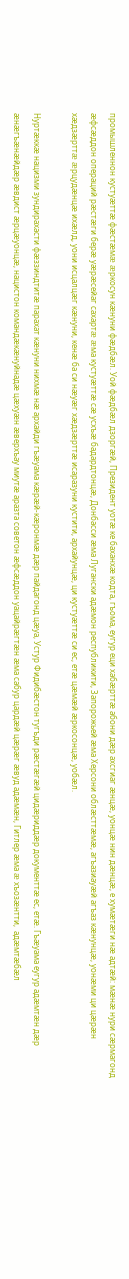промышленнон кустуæттæ фæстæмæ æркосун кæнуни фæдбæл. Уой фæдбæл дзоргæй, Президент уотæ ке баханхæ кодта, гъома, еугур еци хабæрттæ абони дæр ахсгиаг æнцæ, уонцæ нин дæнцæ, е хумæтæги нæ адтæй: мæнæ нури сæрмагонд æфсæддон операций рæстæги берæ уæрæсейаг сахартæ æма кустуæттæ сæ усхъæ бадардтонцæ, Донбасси æма Лугански адæмон республикити, Запорожьей æма Херсони облæсттæмæ, агъазиауæй агъаз кæнунцæ, уонæми ци цæрæн хæдзæрттæ æрцудæнцæ ихæлд, уони исцалцæг кæнуни, кенæ ба си нæуæг хæдзæрттæ исаразуни кустити, архайунцæ, ци кустуæттæ си ес, етæ цæмæй æркосонцæ, уобæл.

Нуртæккæ нацизми зундирахасти фæззиндтитæ парахат кæнуни нихмæ нæ архайди гъæуама кæрæй-кæронмæ дæр пайдагонд цæуа, Устур Фидибæстон тугъди рæстæгæй цидæриддæр документтæ ес, етæ. Гъæуама еугур адæмтæн дæр æнæгъæнæйдæр æвдист æрцæуонцæ, нацистон командæкæнуйнадæ цæхуæн æверхъау миутæ аразта советон æфсæддон уацайрæгтæн æма сабур цардæй цæрæг æвуд адæмæн, Гитлер æма æ хъозæнтти,  адæмтæбæл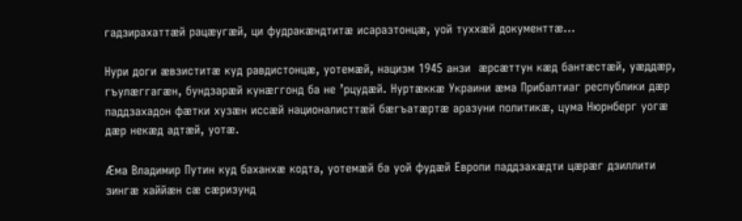гадзирахаттæй рацæугæй, ци фудракæндтитæ исаразтонцæ, уой туххæй документтæ…

Нури доги æвзиститæ куд равдистонцæ, уотемæй, нацизм 1945 анзи  æрсæттун кæд бантæстæй, уæддæр, гъулæггагæн, бундзарæй кунæггонд ба не ’рцудæй. Нуртæккæ Украини æма Прибалтиаг республики дæр паддзахадон фæтки хузæн иссæй националисттæй бæгъатæртæ аразуни политикæ, цума Нюрнберг уогæ дæр некæд адтæй, уотæ.

Æма Владимир Путин куд баханхæ кодта, уотемæй ба уой фудæй Европи паддзахæдти цæрæг дзиллити зингæ хаййæн сæ сæризунд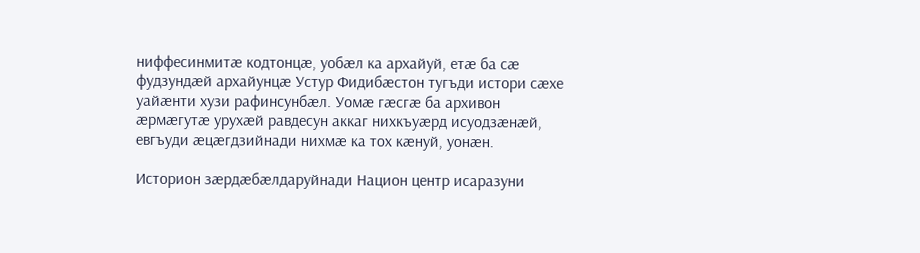ниффесинмитæ кодтонцæ, уобæл ка архайуй, етæ ба сæ фудзундæй архайунцæ Устур Фидибæстон тугъди истори сæхе уайæнти хузи рафинсунбæл. Уомæ гæсгæ ба архивон æрмæгутæ урухæй равдесун аккаг нихкъуæрд исуодзæнæй, евгъуди æцæгдзийнади нихмæ ка тох кæнуй, уонæн.

Историон зæрдæбæлдаруйнади Национ центр исаразуни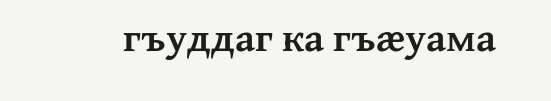гъуддаг ка гъæуама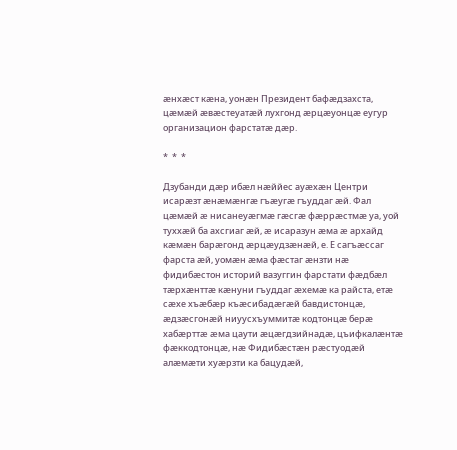æнхæст кæна, уонæн Президент бафæдзахста, цæмæй æвæстеуатæй лухгонд æрцæуонцæ еугур организацион фарстатæ дæр.

*  *  *

Дзубанди дæр ибæл нæййес ауæхæн Центри исарæзт æнæмæнгæ гъæугæ гъуддаг æй. Фал цæмæй æ нисанеуæгмæ гæсгæ фæррæстмæ уа, уой туххæй ба ахсгиаг æй, æ исаразун æма æ архайд кæмæн барæгонд æрцæудзæнæй, е. Е сагъæссаг фарста æй, уомæн æма фæстаг æнзти нæ фидибæстон историй вазуггин фарстати фæдбæл тæрхæнттæ кæнуни гъуддаг æхемæ ка райста, етæ сæхе хъæбæр къæсибадæгæй бавдистонцæ, æдзæсгонæй ниуусхъуммитæ кодтонцæ берæ хабæрттæ æма цаути æцæгдзийнадæ, цъифкалæнтæ фæккодтонцæ, нæ Фидибæстæн рæстуодæй алæмæти хуæрзти ка бацудæй,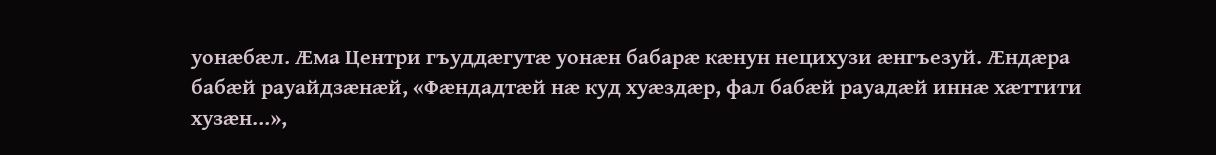уонæбæл. Æма Центри гъуддæгутæ уонæн бабарæ кæнун нецихузи æнгъезуй. Æндæра бабæй рауайдзæнæй, «Фæндадтæй нæ куд хуæздæр, фал бабæй рауадæй иннæ хæттити хузæн…»,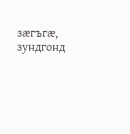зæгъгæ, зундгонд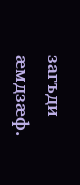загъди æмдзæф.